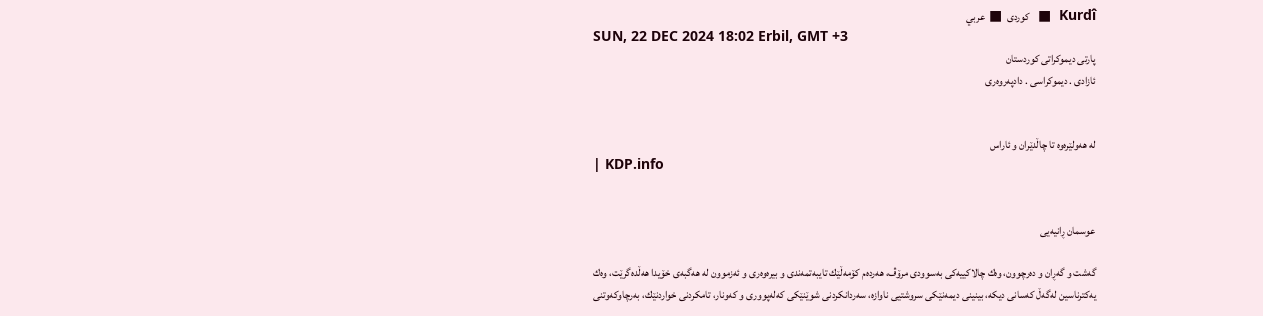Kurdî  ■  كوردی  ■  عربي
SUN, 22 DEC 2024 18:02 Erbil, GMT +3
پارتی دیموکراتی کوردستان
ئازادی . دیموکراسی . دادپەروەری


له‌ هه‌ولێره‌وه‌ تا چاڵدێران و ئاراس
| KDP.info


عوسمان ڕانیەیی

گه‌شت و گه‌ڕان و ده‌رچوون، وه‌ك چالاكییه‌كی به‌سوودى مرۆڤ، هه‌رده‌م كۆمه‌ڵێك تایبه‌تمه‌ندی و بیره‌وه‌ری و ئه‌زموون له‌ هه‌گبه‌ى خۆیدا هه‌ڵده‌گرێت، وه‌ك یه‌كترناسین له‌گه‌ڵ كه‌سانى دیكە، بینینى دیمه‌نێكى سروشتیى ناوازه‌، سه‌ردانكردنى شوێنێكى كه‌له‌پووری و كه‌ونار، تامكردنى خواردنێك، به‌رچاوكه‌وتنى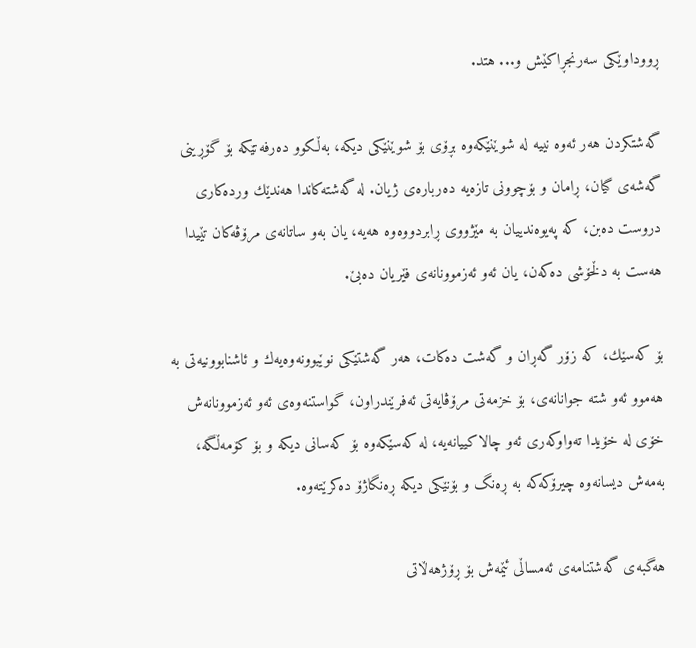ڕووداوێكى سه‌رنجڕاكێش و... هتد.

گه‌شتكردن هه‌ر ئه‌وه ‌نییه‌ له‌ شوێنێكه‌وه‌ بڕۆی بۆ شوێنێكی دیكە، به‌ڵكوو ده‌رفه‌تێكه‌ بۆ گۆڕینى گه‌شه‌ى گیان، ڕامان و بۆچوونى تازه‌یه‌ ده‌رباره‌ى ژیان. له‌ گه‌شته‌كاندا هه‌ندێك ورده‌كاری دروست ده‌بن، كه‌ په‌یوه‌ندییان به‌ مێژووى ڕابردووەوە هه‌یه‌، یان به‌و ساتانه‌ى مرۆڤه‌كان تێیدا هه‌ست به‌ دڵخۆشی ده‌كه‌ن، یان ئه‌و ئه‌زموونانه‌ى فێریان ده‌بێ.

بۆ كه‌سێك، كه‌ زۆر گه‌ڕان و گه‌شت ده‌كات، هه‌ر گه‌شتێكى نوێبوونه‌وه‌یه‌ك و ئاشنابوونیه‌تى به‌ هه‌موو ئه‌و شته‌ جوانانه‌ى، بۆ خزمه‌تى مرۆڤایه‌تى ئه‌فرێندراون، گواستنه‌وه‌ى ئه‌و ئه‌زموونانه‌ش خۆى له‌ خۆیدا ته‌واوكه‌رى ئه‌و چالاكییانه‌یه‌، له‌ كه‌سێكه‌وه‌ بۆ كه‌سانی دیكە و بۆ كۆمه‌ڵگه‌، به‌مه‌ش دیسانه‌وه‌ چیرۆكه‌كه‌ به‌ ڕه‌نگ و بۆنێكى دیكه‌ ڕه‌نگاژۆ ده‌كرێته‌وه‌.

هه‌گبه‌ى گه‌شتنامه‌ى ئه‌مساڵى ئێمه‌ش بۆ ڕۆژهه‌ڵاتى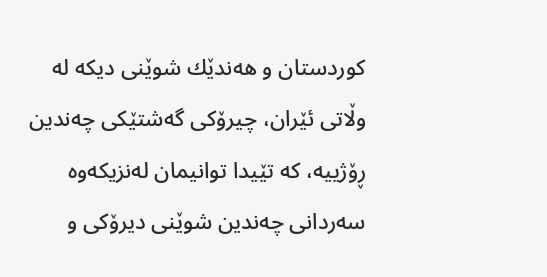كوردستان و هه‌ندێك شوێنی دیكە له‌ وڵاتى ئێران، چیرۆكى گه‌شتێكى چه‌ندین ڕۆژییه‌، كه‌ تێیدا توانیمان له‌نزیكه‌وه‌ سه‌ردانى چه‌ندین شوێنى دیرۆكی و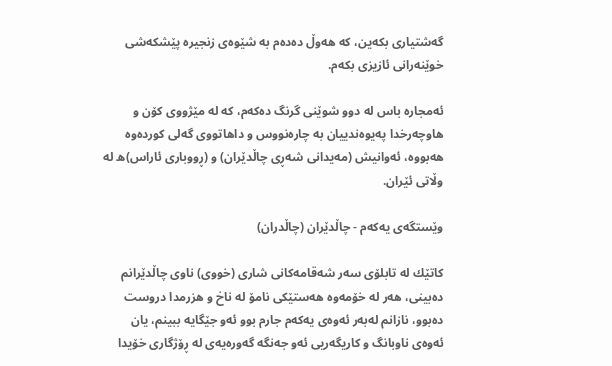گه‌شتیاری بكه‌ین، كه‌ هه‌وڵ ده‌ده‌م به‌ شێوه‌ى زنجیره‌ پێشكه‌شى خوێنه‌رانى ئازیزى بكه‌م.

ئه‌مجاره‌ باس له‌ دوو شوێنى گرنگ ده‌كه‌م، كه‌ له‌ مێژووى كۆن و هاوچه‌رخدا په‌یوه‌ندییان به‌ چاره‌نووس و داهاتووى گه‌لى كوردەوە هه‌بووه‌، ئه‌وانیش (مه‌یدانى شه‌ڕى چاڵدێران) و (ڕووبارى ئاراس)ه‌ له‌ وڵاتى ئێران.

وێستگه‌ى یه‌كه‌م - چاڵدێران (چاڵدران)

كاتێك له‌ تابلۆى سه‌ر شه‌قامه‌كانى شارى (خووى) ناوى چاڵدێرانم ده‌بینى، هه‌ر له‌ خۆمه‌وه‌ هه‌ستێكى نامۆ له‌ ناخ و هزرمدا دروست ده‌بوو، نازانم له‌به‌ر ئه‌وه‌ى یه‌كه‌م جارم بوو ئه‌و جێگایه‌ ببینم، یان ئه‌وه‌ى ناوبانگ و كاریگه‌ریى ئه‌و جه‌نگه‌ گه‌وره‌یه‌ى له‌ ڕۆژگارى خۆیدا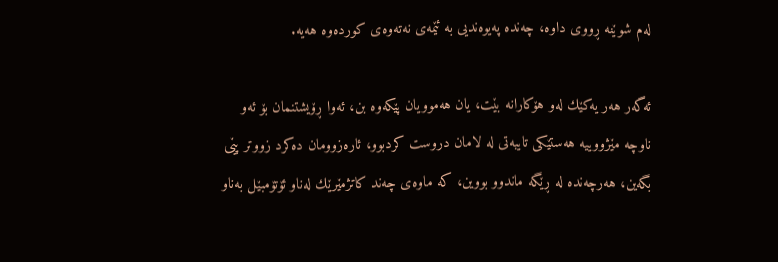له‌م شوێنه‌ ڕووی داوه‌، چه‌نده‌ په‌یوه‌ندیى به‌ ئێمه‌ى نه‌ته‌وه‌ى كورده‌وه‌ هه‌یه.

ئه‌گه‌ر هه‌ر یه‌كێك له‌و هۆكارانه‌ بێت، یان هه‌موویان پێكه‌وه‌ بن، ئه‌وا ڕۆیشتنمان بۆ ئه‌و ناوچه‌ مێژووییه‌ هه‌ستێكى تایبه‌تى له‌ لامان دروست كردبوو، ئاره‌زوومان ده‌كرد زووتر پێى بگه‌ین، هه‌رچه‌نده‌ لە ڕێگه‌ ماندوو بووین، كه‌ ماوه‌ى چه‌ند كاتژمێرێك له‌ناو ئۆتۆمبێل به‌ناو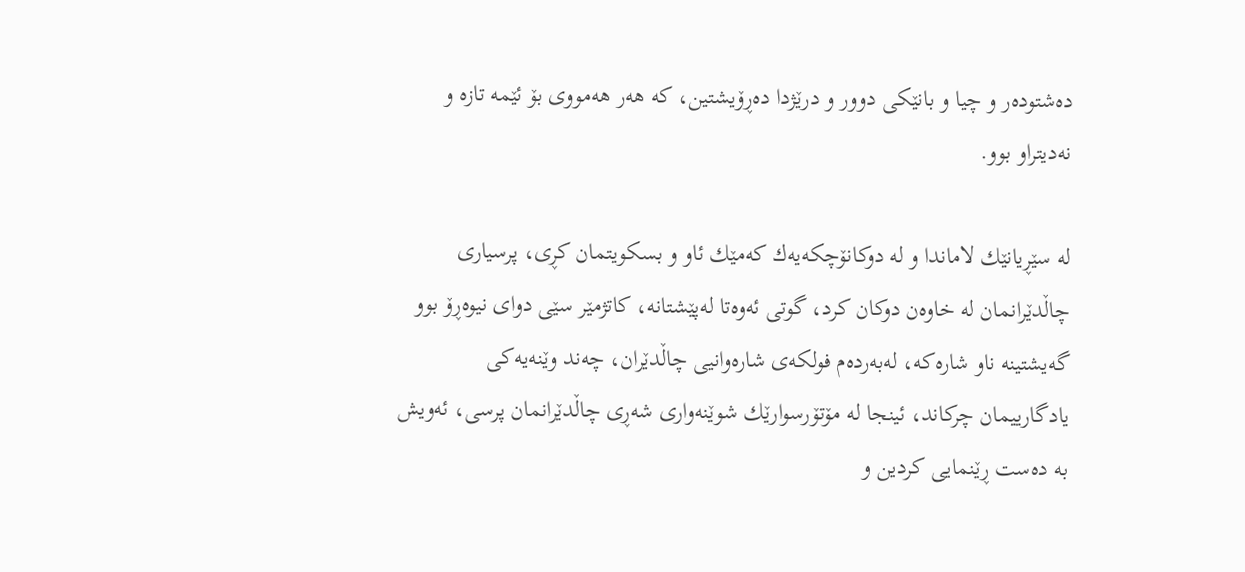ده‌شتوده‌ر و چیا و بانێكى دوور و درێژدا ده‌ڕۆیشتین، كه‌ هه‌ر هه‌مووى بۆ ئێمه‌ تازه‌ و نه‌دیتراو بوو.

له‌ سێڕیانێك لاماندا و له‌ دوكانۆچكه‌یه‌ك كه‌مێك ئاو و بسكویتمان كڕى، پرسیارى چاڵدێرانمان له‌ خاوه‌ن دوكان كرد، گوتى ئه‌وه‌تا له‌پێشتانه‌، كاتژمێر سێى دواى نیوه‌ڕۆ بوو گه‌یشتینه‌ ناو شاره‌كه‌، له‌به‌رده‌م فولكه‌ى شاره‌وانیى چاڵدێران، چه‌ند وێنه‌یه‌كى یادگارییمان چركاند، ئینجا له‌ مۆتۆرسوارێك شوێنه‌وارى شه‌ڕى چاڵدێرانمان پرسی، ئه‌ویش به‌ ده‌ست ڕێنمایی كردین و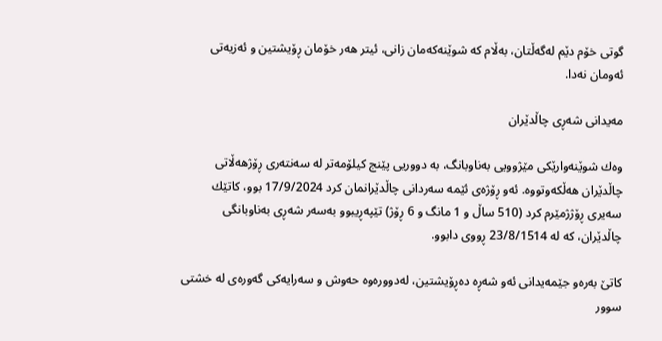گوتى خۆم دێم له‌گه‌ڵتان، به‌ڵام كه‌ شوێنه‌كه‌مان زانى، ئیتر هه‌ر خۆمان ڕۆیشتین و ئه‌زیه‌تى ئه‌ومان نه‌دا.

مه‌یدانى شه‌ڕى چاڵدێران

وه‌ك شوێنه‌وارێكى مێژوویی به‌ناوبانگ، به‌ دووریى پێنج كیلۆمه‌تر له‌ سه‌نته‌رى ڕۆژهه‌ڵاتى چاڵدێران هه‌ڵكه‌وتووه‌. ئه‌و ڕۆژه‌ى ئێمه‌ سه‌ردانى چاڵدێرانمان كرد 17/9/2024 بوو، كاتێك سه‌یرى ڕۆژژمێرم كرد (510 ساڵ و 1 مانگ و 6 ڕۆژ) تێپه‌ڕیبوو به‌سه‌ر شه‌ڕى به‌ناوبانگى چاڵدێران، كه‌ له‌ 23/8/1514 ڕووی دابوو.

كاتێ به‌ره‌و جێمه‌یدانى ئه‌و شه‌ڕه‌ ده‌ڕۆیشتین، له‌دووره‌وه‌ حه‌وش و سه‌رایه‌كى گه‌وره‌ى له‌ خشتى سوور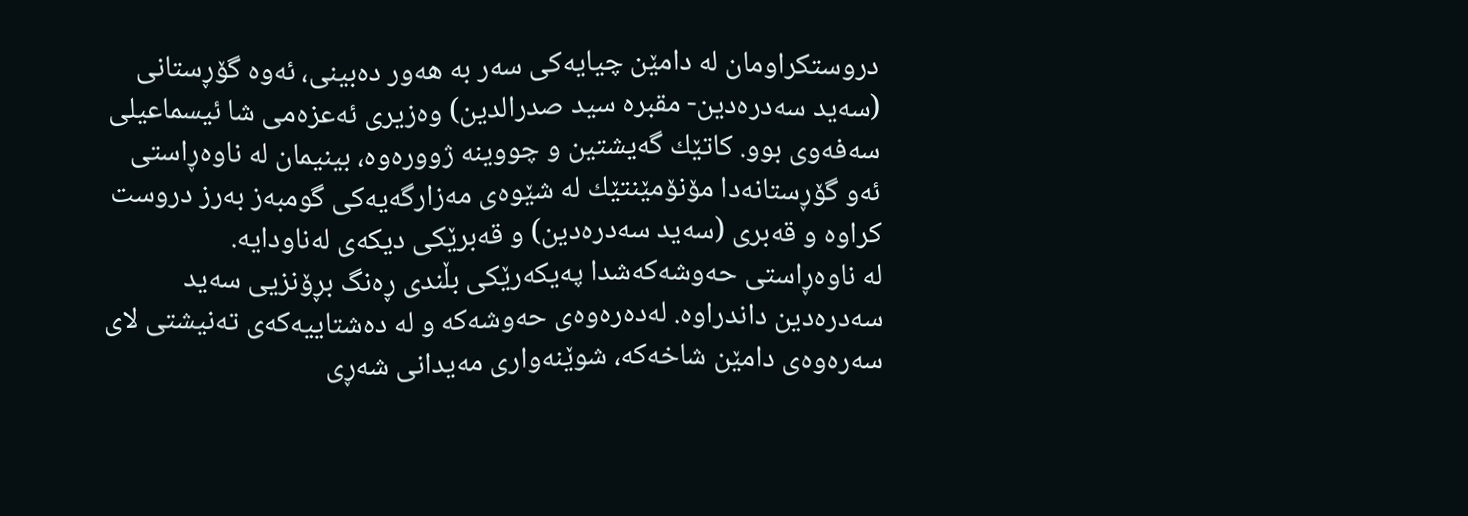دروستكراومان له‌ دامێن چیایه‌كى سه‌ر به‌ هه‌ور ده‌بینى، ئه‌وه‌ گۆڕستانى (سه‌ید سه‌دره‌دین- مقبره‌ سید صدرالدین) وه‌زیرى ئه‌عزه‌مى شا ئیسماعیلى سه‌فه‌وى بوو. كاتێك گه‌یشتین و چووینه‌ ژووره‌وه،‌ بینیمان له ‌ناوه‌ڕاستی ئه‌و گۆڕستانه‌دا مۆنۆمێنتێك له‌ شێوه‌ى مه‌زارگه‌یه‌كى گومبه‌ز به‌رز دروست كراوه‌ و قه‌برى (سه‌ید سه‌دره‌دین) و قه‌برێكى دیكه‌ى له‌ناودایه‌. له ‌ناوه‌ڕاستى حه‌وشه‌كه‌شدا په‌یكه‌رێكى بڵندى ڕه‌نگ بڕۆنزیى سه‌ید سه‌دره‌دین داندراوه‌. له‌ده‌ره‌وه‌ى حه‌وشه‌كه‌ و له‌ ده‌شتاییه‌كه‌ى ته‌نیشتى لاى سه‌ره‌وه‌ى دامێن شاخه‌كه‌، شوێنه‌وارى مه‌یدانى شه‌ڕى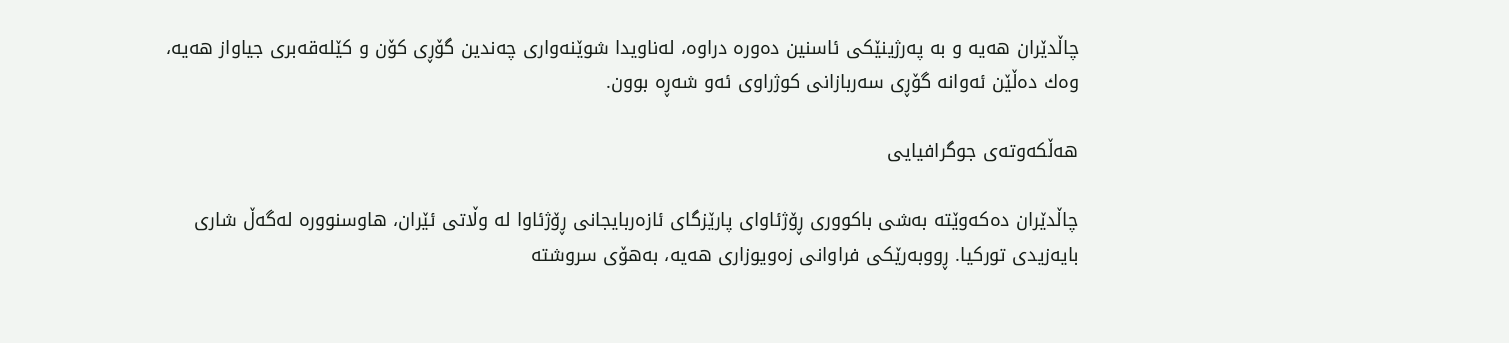چاڵدێران هه‌یه‌ و به‌ په‌رژینێكى ئاسنین ده‌وره‌ دراوه‌، له‌ناویدا شوێنه‌وارى چه‌ندین گۆڕى كۆن و كێله‌قه‌برى جیاواز هه‌یه‌، وه‌ك ده‌ڵێن ئه‌وانه‌ گۆڕى سه‌ربازانى كوژراوى ئه‌و شه‌ڕه‌ بوون.

هه‌ڵكه‌وته‌ى جوگرافیایی

چاڵدێران ده‌كه‌وێته‌ به‌شى باكوورى ڕۆژئاواى پارێزگاى ئازه‌ربایجانى ڕۆژئاوا له‌ وڵاتى ئێران، هاوسنووره‌ له‌گه‌ڵ شارى بایەزیدى توركیا. ڕووبه‌رێكى فراوانى زه‌ویوزارى هه‌یه‌، به‌هۆى سروشته‌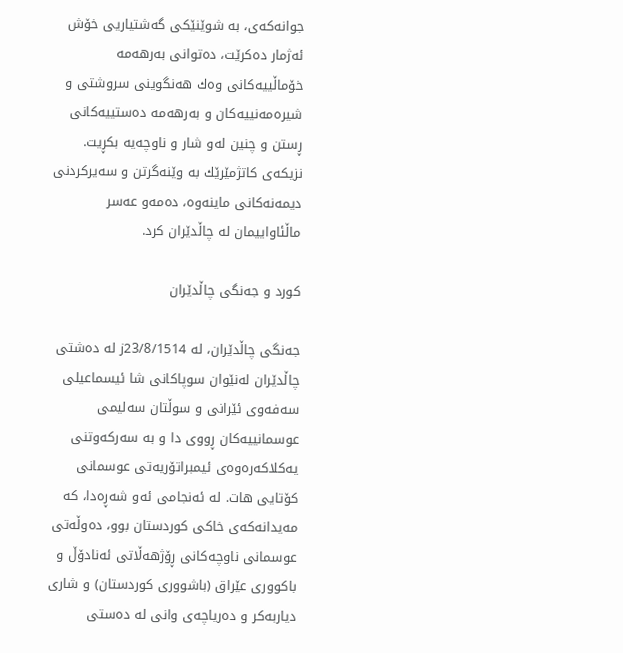جوانه‌كه‌ى، به‌ شوێنێكى گه‌شتیاریى خۆش ئه‌ژمار ده‌كرێت، ده‌توانى به‌رهه‌مه‌ خۆماڵییه‌كانى وه‌ك هه‌نگوینى سروشتى و شیره‌مه‌نییه‌كان و به‌رهه‌مه‌ ده‌ستییه‌كانى ڕستن و چنین له‌و شار و ناوچه‌یه‌ بكڕیت. نزیكه‌ى كاتژمێرێك به‌ وێنه‌گرتن و سه‌یركردنى دیمه‌نه‌كانى ماینه‌وه‌، ده‌مه‌و عه‌سر ماڵئاواییمان له‌ چاڵدێران كرد.

كورد و جه‌نگى چاڵدێران

جه‌نگى چاڵدێران، له‌ 23/8/1514ز له‌ ده‌شتى چاڵدێران له‌نێوان سوپاكانى شا ئیسماعیلی سه‌فه‌وى ئێرانى و سوڵتان سه‌لیمى عوسمانییه‌كان ڕووی دا و به‌ سه‌ركه‌وتنى یه‌كلاكه‌ره‌وه‌ى ئیمبراتۆریه‌تى عوسمانى كۆتایی هات. له‌ ئه‌نجامى ئه‌و شه‌ڕه‌دا، كه‌ مه‌یدانه‌كه‌ى خاكى كوردستان بوو، ده‌وڵه‌تى عوسمانى ناوچه‌كانى ڕۆژهه‌ڵاتى ئه‌نادۆڵ و باكوورى عێراق (باشوورى كوردستان) و شارى دیاربه‌كر و ده‌ریاچه‌ى وانى له‌ ده‌ستى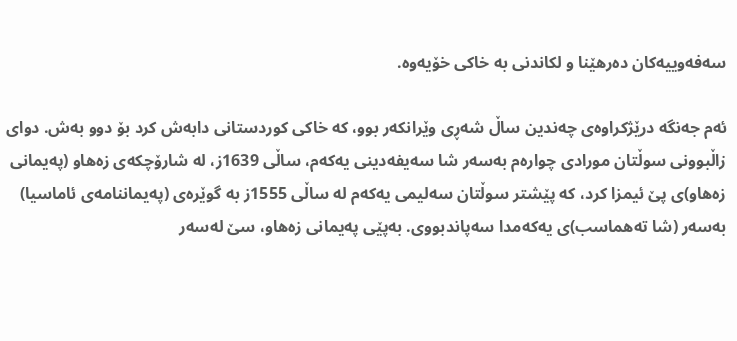سه‌فه‌وییه‌كان ده‌رهێنا و لكاندنى به‌ خاكى خۆیه‌وه‌.

ئه‌م جه‌نگه‌ درێژكراوه‌ى چه‌ندین ساڵ شه‌ڕى وێرانكه‌ر بوو، كه‌ خاكى كوردستانى دابه‌ش كرد بۆ دوو به‌ش. دواى زاڵبوونى سوڵتان مورادى چواره‌م به‌سه‌ر شا سه‌یفه‌دینى یه‌كه‌م، ساڵى 1639ز، له‌ شارۆچكه‌ى زه‌هاو (په‌یمانى زه‌هاو)ى پێ ئیمزا كرد، كه‌ پێشتر سوڵتان سه‌لیمى یه‌كه‌م له‌ ساڵى 1555ز به ‌گوێره‌ى (په‌یماننامه‌ى ئاماسیا) به‌سه‌ر (شا ته‌هماسب)ى یه‌كه‌مدا سه‌پاندبووى. به‌پێى په‌یمانى زه‌هاو، سێ له‌سه‌ر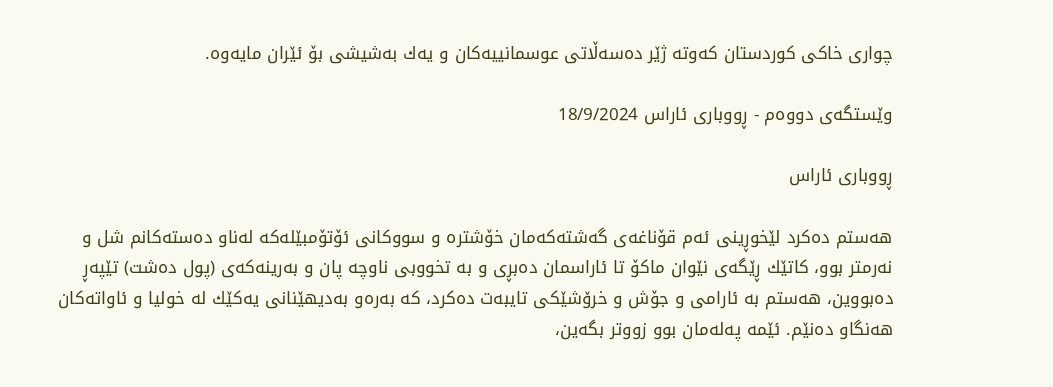چوارى خاكى كوردستان كه‌وته‌ ژێر ده‌سه‌ڵاتى عوسمانییه‌كان و یه‌ك به‌شیشی بۆ ئێران مایه‌وه‌.

وێستگه‌ى دووه‌م - ڕووبارى ئاراس 18/9/2024

ڕووبارى ئاراس

هه‌ستم ده‌كرد لێخوڕینى ئه‌م قۆناغه‌ى گه‌شته‌كه‌مان خۆشتره‌ و سووكانى ئۆتۆمبێله‌كه‌ له‌ناو ده‌سته‌كانم شل و نه‌رمتر بوو، كاتێك ڕێگه‌ى نێوان ماكۆ تا ئاراسمان ده‌بڕى و به‌ تخووبى ناوچه‌ پان و به‌رینه‌كه‌ى (پول ده‌شت) تێپه‌ڕ ده‌بووین، هه‌ستم به‌ ئارامى و جۆش و خرۆشێكی تایبه‌ت ده‌كرد، كه‌ به‌ره‌و به‌دیهێنانى یه‌كێك له‌ خولیا و ئاواته‌كان هه‌نگاو ده‌نێم. ئێمه‌ په‌له‌مان بوو زووتر بگه‌ین،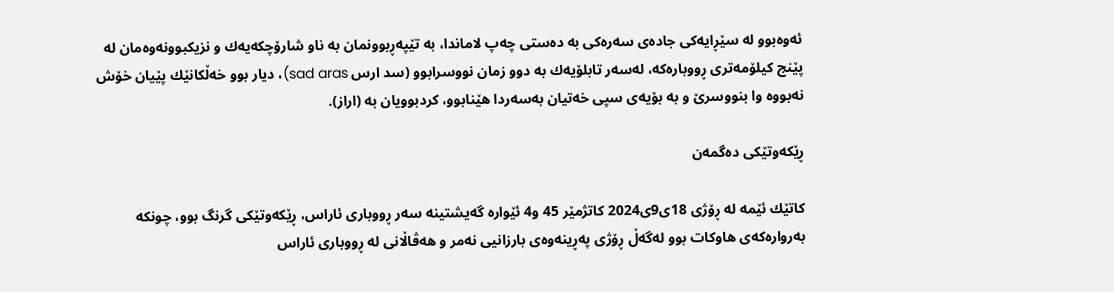ئه‌وه‌بوو له‌ سێڕایه‌كى جاده‌ى سه‌ره‌كی به‌ ده‌ستى چه‌پ لاماندا، به‌ تێپه‌ڕبوونمان به‌ ناو شارۆچكه‌یه‌ك و نزیكبوونه‌وه‌مان له‌ پێنج كیلۆمه‌ترى ڕووباره‌كه‌، له‌سه‌ر تابلۆیه‌ك به‌ دوو زمان نووسرابوو (سد ارس sad aras)، دیار بوو خه‌ڵكانێك پێیان خۆش نه‌بووه‌ وا بنووسرێ و به‌ بۆیه‌ى سپى خه‌تیان به‌سه‌ردا هێنابوو، كردبوویان به‌ (اراز).

ڕێكه‌وتێكى ده‌گمه‌ن

كاتێك ئێمه‌ له‌ ڕۆژى 18ى9ى2024 كاتژمێر 45 و4 ئێواره‌ گه‌یشتینه‌ سه‌ر ڕووبارى ئاراس، ڕێكه‌وتێكى گرنگ بوو، چونكه‌ به‌رواره‌كه‌ى هاوكات بوو له‌گه‌ڵ ڕۆژى په‌ڕینه‌وه‌ى بارزانیى نه‌مر و هه‌ڤاڵانى له‌ ڕووبارى ئاراس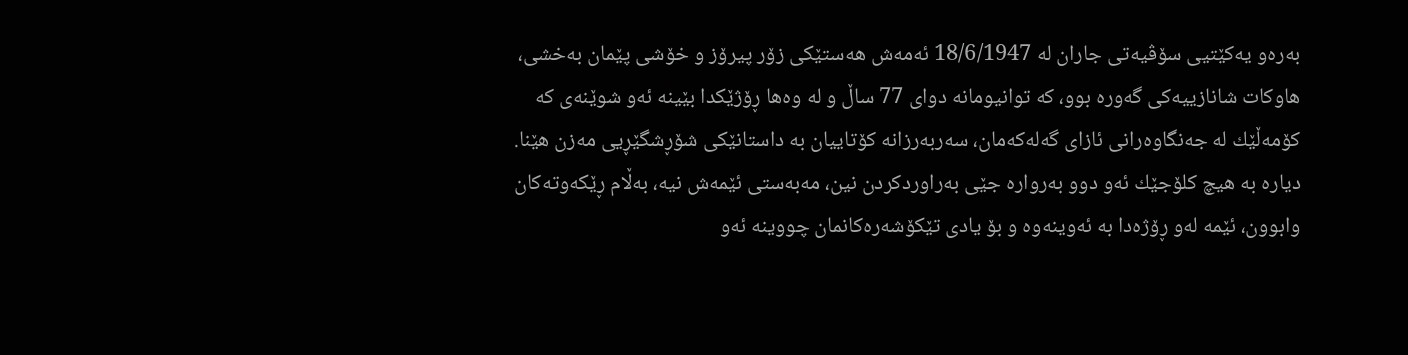به‌ره‌و یه‌كێتیى سۆڤیه‌تى جاران له‌ 18/6/1947 ئه‌مه‌ش هه‌ستێكى زۆر پیرۆز و خۆشى پێمان به‌خشى، هاوكات شانازییه‌كى گه‌وره‌ بوو، كه‌ توانیومانه‌ دواى 77 ساڵ و له‌ وه‌ها ڕۆژێكدا بێینه‌ ئه‌و شوێنه‌ى كه‌ كۆمه‌ڵێك له‌ جه‌نگاوه‌رانى ئازاى گه‌له‌كه‌مان، سه‌ربه‌رزانه‌ كۆتاییان به‌ داستانێكى شۆڕشگێڕیى مه‌زن هێنا. دیاره‌ به ‌هیچ كلۆجێك ئه‌و دوو به‌رواره‌ جێى به‌راوردكردن نین، مه‌به‌ستى ئێمه‌ش نیه‌، به‌ڵام ڕێكه‌وته‌كان وابوون، ئێمه‌ له‌و ڕۆژه‌دا به‌ ئه‌وینه‌وه‌ و بۆ یادى تێكۆشه‌ره‌كانمان چووینه‌ ئه‌و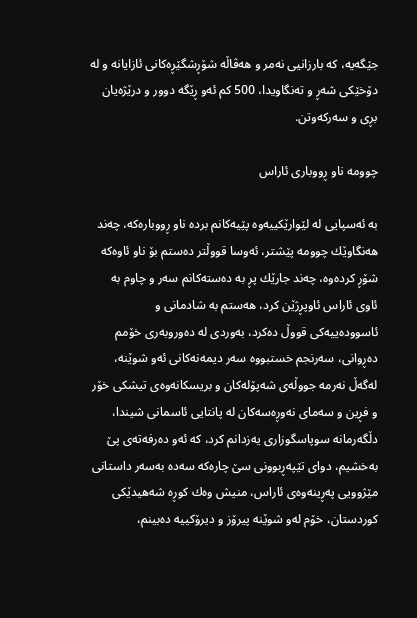جێگه‌یه‌، كه‌ بارزانیى نه‌مر و هه‌ڤاڵه‌ شۆڕشگێڕه‌كانى ئازایانه‌ و له‌ دۆخێكى شه‌ڕ و ته‌نگاویدا، 500 كم ئه‌و ڕێگه‌ دوور و درێژه‌یان بڕى و سه‌ركه‌وتن.

چوومه‌ ناو ڕووبارى ئاراس

به‌ ئه‌سپایی له‌ لێوارێكییه‌وه‌ پێیه‌كانم برده‌ ناو ڕووباره‌كه‌، چه‌ند هه‌نگاوێك چوومه‌ پێشتر، ئه‌وسا قووڵتر ده‌ستم بۆ ناو ئاوه‌كه‌ شۆڕ كرده‌وه‌، چه‌ند جارێك پڕ به‌ ده‌سته‌كانم سه‌ر و چاوم به‌ ئاوى ئاراس ئاوپڕژێن كرد، هه‌ستم به‌ شادمانی و ئاسووده‌ییه‌كى قووڵ ده‌كرد، به‌وردى له‌ ده‌وروبه‌رى خۆمم ده‌ڕوانى، سه‌رنجم خستبووه‌ سه‌ر دیمه‌نه‌كانى ئه‌و شوێنه‌، له‌گه‌ڵ نه‌رمه‌ جووڵه‌ى شه‌پۆله‌كان و بریسكانه‌وه‌ى تیشكى خۆر و فڕین و سه‌ماى نه‌وڕه‌سه‌كان له‌ پانتایی ئاسمانى شیندا، دڵگه‌رمانه‌ سوپاسگوزارى یه‌زدانم كرد، كه‌ ئه‌و ده‌رفه‌ته‌ى پێ به‌خشیم، دواى تێپه‌ڕبوونى سێ چاره‌كە سه‌ده‌ به‌سه‌ر داستانى مێژوویی په‌ڕینه‌وه‌ى ئاراس، منیش وه‌ك كوڕه‌ شه‌هیدێكى كوردستان، خۆم له‌و شوێنه‌ پیرۆز و دیرۆكییه‌ ده‌بینم،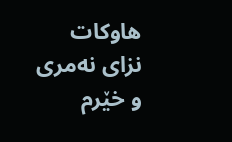هاوكات نزاى نه‌مرى و خێرم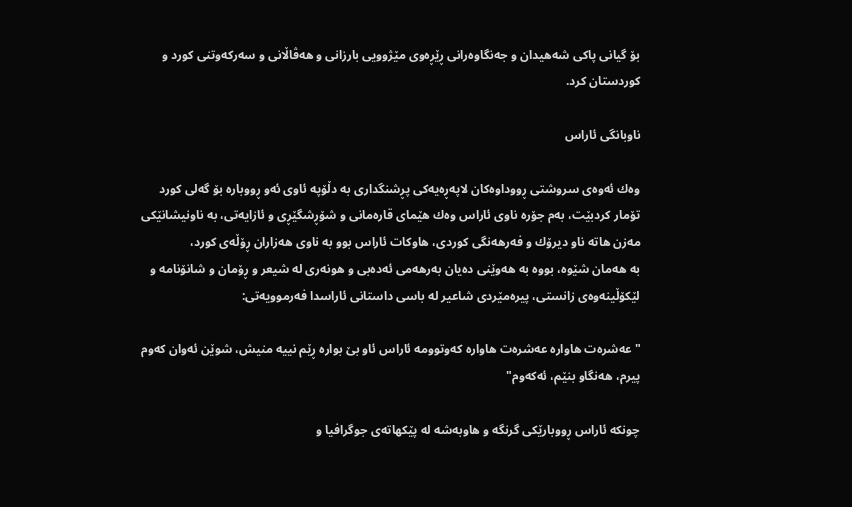بۆ گیانى پاكى شه‌هیدان و جه‌نگاوه‌رانى ڕێڕه‌وى مێژوویی بارزانى و هه‌ڤاڵانى و سه‌ركه‌وتنى كورد و كوردستان كرد.

ناوبانگى ئاراس

وه‌ك ئه‌وه‌ى سروشتى ڕووداوه‌كان لاپه‌ڕه‌یه‌كى پڕشنگدارى به‌ دڵۆپه‌ ئاوى ئه‌و ڕووباره‌ بۆ گه‌لى كورد تۆمار كردبێت، به‌م جۆره‌ ناوى ئاراس وه‌ك هێماى قاره‌مانی و شۆڕشگێڕی و ئازایه‌تی، به‌ ناونیشانێكى مه‌زن هاته‌ ناو دیرۆك و فه‌رهه‌نگى كوردی، هاوكات ئاراس بوو به‌ ناوى هه‌زاران ڕۆڵه‌ى كورد، به ‌هه‌مان شێوه‌، بووه‌ به‌ هه‌وێنى ده‌یان به‌رهه‌مى ئه‌ده‌بى و هونه‌ری له‌ شیعر و ڕۆمان و شانۆنامه‌ و لێكۆڵینه‌وه‌ى زانستى، پیره‌مێردى شاعیر له‌ باسى داستانى ئاراسدا فه‌رموویه‌تى:

"عه‌شره‌ت هاواره‌ عه‌شره‌ت هاواره‌ كه‌وتوومه‌ ئاراس ئاو بێ بواره‌ ڕێم نییه‌ منیش، شوێن ئه‌وان كه‌وم پیرم، هه‌نگاو بنێم، ئه‌كه‌وم"

چونكه‌ ئاراس ڕووبارێكى گرنگه‌ و هاوبه‌شه‌ له‌ پێكهاته‌ى جوگرافیا و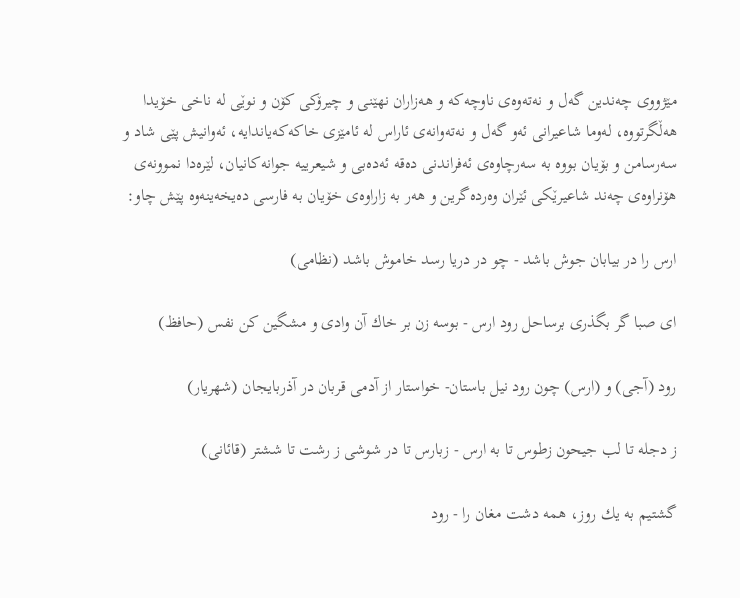مێژووى چه‌ندین گه‌ل و نه‌ته‌وه‌ى ناوچه‌كه‌ و هه‌زاران نهێنى و چیرۆكى كۆن و نوێى له ‌ناخى خۆیدا هه‌ڵگرتووه‌، له‌وما شاعیرانى ئه‌و گه‌ل و نه‌ته‌وانه‌ى ئاراس له‌ ئامێزى خاكه‌كه‌یاندایه‌، ئه‌وانیش پێى شاد و سه‌رسامن و بۆیان بووه‌ به‌ سه‌رچاوه‌ى ئه‌فراندنى ده‌قه‌ ئه‌ده‌بی و شیعرییه‌ جوانه‌كانیان، لێره‌دا نموونه‌ى هۆنراوه‌ى چه‌ند شاعیرێكى ئێران وه‌رده‌گرین و هه‌ر به ‌زاراوه‌ى خۆیان به‌ فارسى ده‌یخه‌ینه‌وه‌ پێش چاو:

ارس را در بیابان جوش باشد - چو در دریا رسد خاموش باشد (نظامى)

اى صبا گر بگذرى برساحل رود ارس - بوسه زن بر خاك آن وادى و مشگین كن نفس (حافظ)

رود (آجى) و (ارس) چون رود نیل باستان- خواستار از آدمى قربان در آذربایجان (شهریار)

ز دجله تا لب جیحون زطوس تا به ارس - زبارس تا در شوشى ز رشت تا ششتر (قائانى)

گشتیم به یك روز، همه دشت مغان را - رود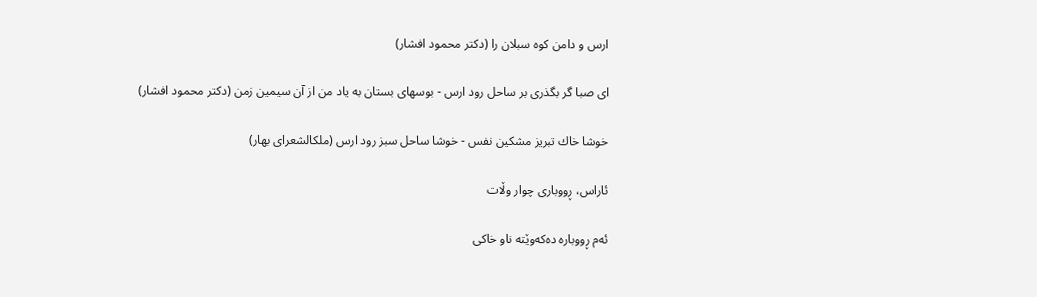ارس و دامن كوه سبلان را (دكتر محمود افشار)

اى صبا گر بگذرى بر ساحل رود ارس - بوسهاى بستان به یاد من از آن سیمین زمن (دكتر محمود افشار)

خوشا خاك تبریز مشكین نفس - خوشا ساحل سبز رود ارس (ملكالشعراى بهار)

ئاراس، ڕووبارى چوار وڵات

ئه‌م ڕووباره‌ ده‌كه‌وێته‌ ناو خاكى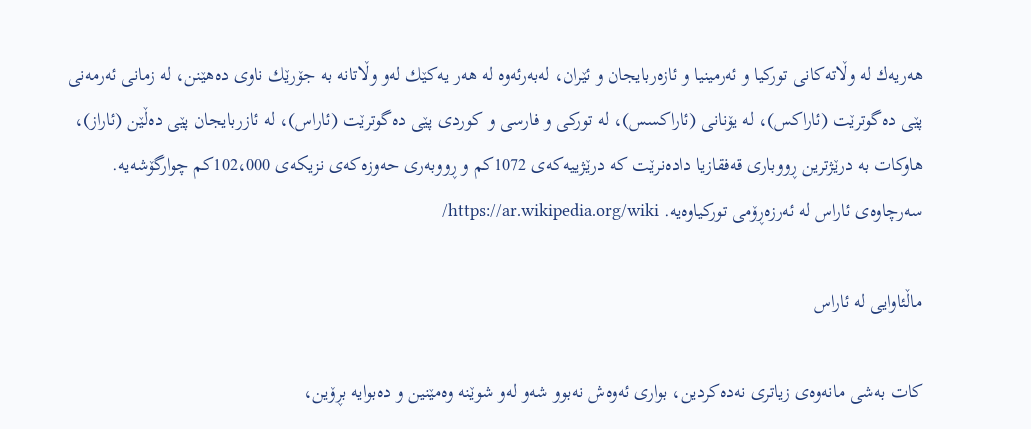هه‌ریه‌ك له‌ وڵاته‌كانى توركیا و ئه‌رمینیا و ئازه‌ربایجان و ئێران، له‌به‌رئه‌وه‌ له ‌هه‌ر یه‌كێك له‌و وڵاتانه‌ به ‌جۆرێك ناوى ده‌هێنن، له‌ زمانى ئه‌رمه‌نى پێى ده‌گوترێت (ئاراكس)، له‌ یۆنانى (ئاراكسس)، له‌ توركى و فارسى و كوردى پێى ده‌گوترێت (ئاراس)، له‌ ئازربایجان پێى ده‌ڵێن (ئاراز)، هاوكات به‌ درێژترین ڕووبارى قه‌فقازیا داده‌نرێت كه‌ درێژییه‌كه‌ى 1072كم و ڕووبه‌رى حه‌وزه‌كه‌ى نزیكه‌ى 102،000كم چوارگۆشه‌یه‌. سه‌رچاوه‌ى ئاراس له‌ ئه‌رزه‌ڕۆمى توركیاوه‌یه‌. https://ar.wikipedia.org/wiki/

ماڵئاوایی له‌ ئاراس

كات به‌شى مانه‌وه‌ى زیاترى نه‌ده‌كردین، بوارى ئه‌وه‌ش نه‌بوو شه‌و له‌و شوێنه‌ وه‌مێنین و ده‌بوایه‌ بڕۆین،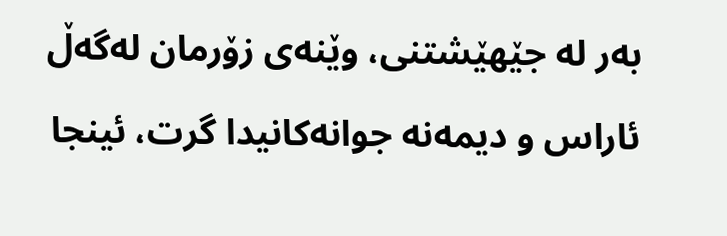به‌ر له‌ جێهێشتنى، وێنه‌ى زۆرمان له‌گه‌ڵ ئاراس و دیمه‌نه‌ جوانه‌كانیدا گرت، ئینجا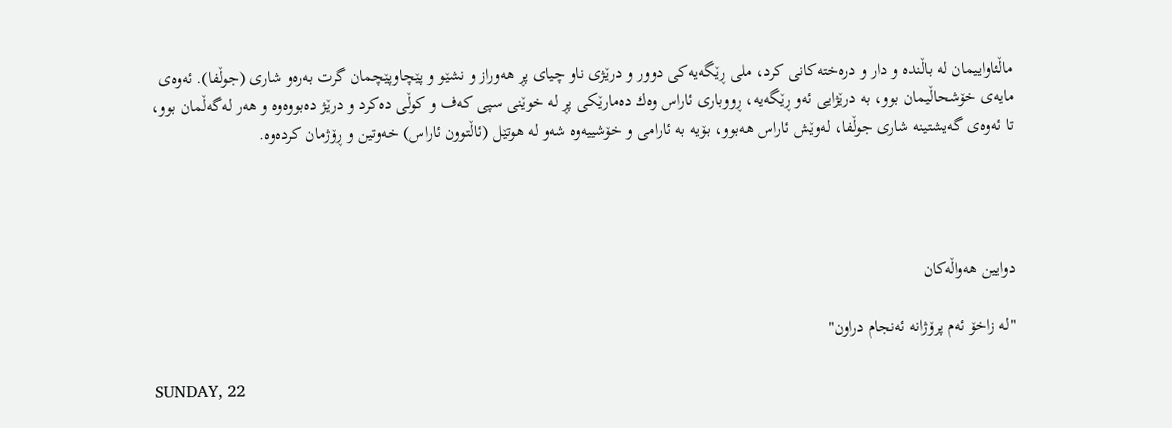ماڵئاواییمان له‌ باڵنده‌ و دار و دره‌خته‌كانى كرد، ملى ڕێگه‌یه‌كى دوور و درێژى ناو چیاى پڕ هه‌وراز و نشێو و پێچاوپێچمان گرت به‌ره‌و شارى (جوڵفا). ئه‌وه‌ى مایه‌ى خۆشحاڵیمان بوو، به ‌درێژایی ئه‌و ڕێگه‌یه،‌ ڕووبارى ئاراس وه‌ك ده‌مارێكى پڕ له‌ خوێنى سپى كه‌ف و كوڵى ده‌كرد و درێژ ده‌بووەوه‌ و هه‌ر له‌گه‌ڵمان بوو، تا ئه‌وه‌ى گه‌یشتینه‌ شارى جوڵفا، له‌وێش ئاراس هه‌بوو، بۆیه‌ به‌ ئارامى و خۆشییه‌وه‌ شه‌و له‌ هوتێل (ئاڵتوون ئاراس) خه‌وتین و ڕۆژمان كرده‌وه‌.




دوایین هەواڵەکان

"لە زاخۆ ئەم پرۆژانە ئەنجام دراون"

SUNDAY, 22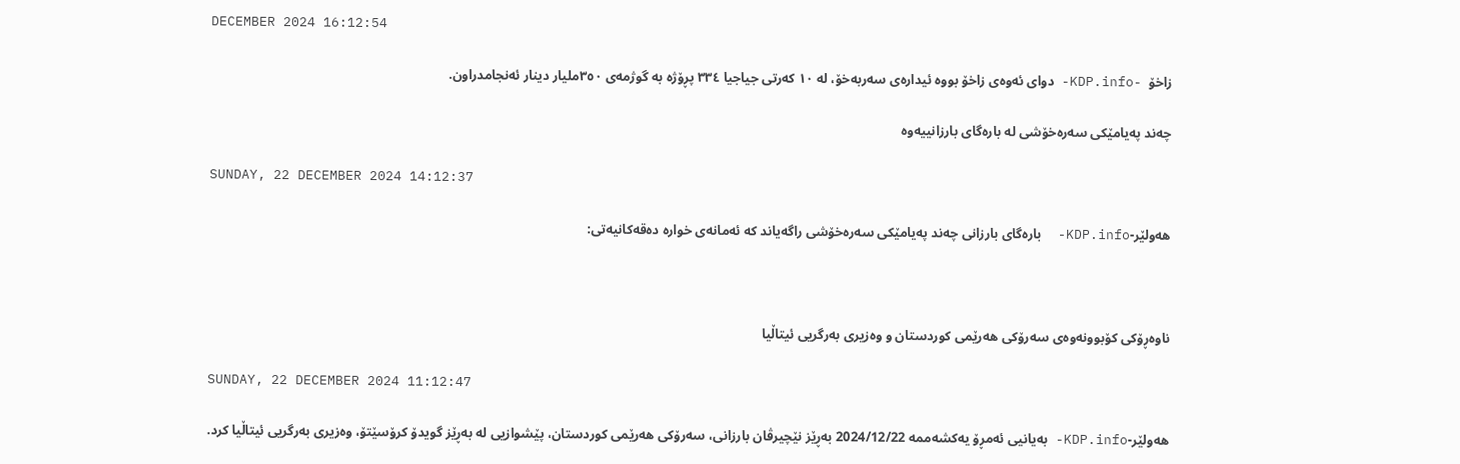DECEMBER 2024 16:12:54

زاخۆ  -KDP.info- دوای ئەوەی زاخۆ بووە ئیدارەی سەربەخۆ، لە ١٠ کەرتی جیاجیا ٣٣٤ پڕۆژە بە گوژمەی ٣٥٠ملیار دینار ئەنجامدراون.

چەند پەیامێکی سەرەخۆشی لە بارەگای بارزانییەوە

SUNDAY, 22 DECEMBER 2024 14:12:37

ھەولێر-KDP.info-  باره‌گای بارزانی چەند پەیامێکی سەرەخۆشی راگەیاند کە ئەمانەی خوارە دەقەکانیەتی:



ناوەڕۆکی کۆبوونەوەی سه‌رۆكى هه‌رێمى كوردستان و وه‌زیرى به‌رگریى ئیتاڵیا

SUNDAY, 22 DECEMBER 2024 11:12:47

هەولێر-KDP.info- به‌یانیى ئه‌مڕۆ یه‌كشه‌ممه‌ 2024/12/22 به‌ڕێز نێچیرڤان بارزانى، سه‌رۆكى هه‌رێمى كوردستان، پێشوازیى له‌ به‌ڕێز گویدۆ كرۆسێتۆ، وه‌زیرى به‌رگریى ئیتاڵیا كرد.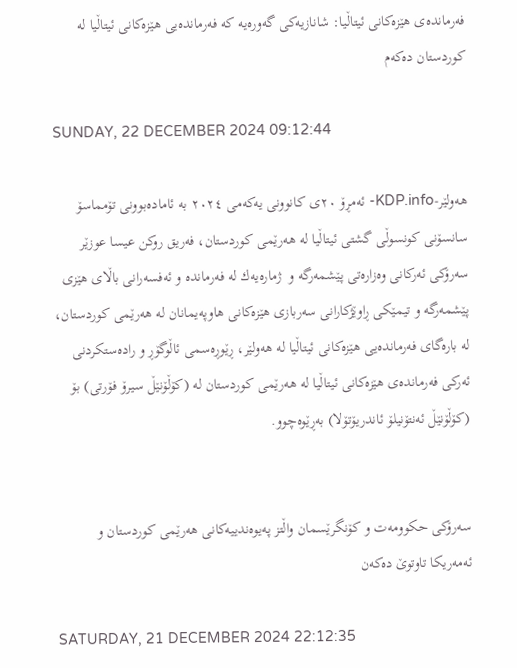فەرماندەی هێزەکانی ئیتاڵیا: شانازیەکی گەورەیە کە فەرماندەیی هێزەکانی ئیتاڵیا لە کوردستان دەکەم

SUNDAY, 22 DECEMBER 2024 09:12:44

هەولێر-KDP.info- ئەمڕۆ ٢٠ی کانوونی یەکەمی ٢٠٢٤ بە ئامادەبوونی تۆمماسۆ سانسۆنی کونسوڵی گشتی ئیتاڵیا لە هەرێمی کوردستان، فەریق روکن عیسا عوزێر سەرۆکی ئەرکانی وەزارەتی پێشمەرگە و  ژمارەیەك لە فه‌رمانده‌ و ئەفسەرانی باڵای هێزی پێشمەرگە و تیمێکی ڕاوێژکارانی سەربازی هێزەکانی هاوپەیمانان لە هەرێمی کوردستان، لە بارەگای فەرماندەیی هێزەكانی ئیتاڵیا لە هەولێر، ڕێوڕەسمی ئاڵوگۆڕ و رادەستكردنی ئەركی فەرماندەی هێزەکانی ئیتاڵیا لە هەرێمی کوردستان لە (کۆڵۆنێڵ سیرۆ فۆرتی) بۆ (کۆڵۆنێڵ ئەنتۆنیلۆ ئاندریۆتۆلا) بەڕێوەچوو.


سەرۆکی حکوومەت و کۆنگرێسمان واڵتز پەیوەندییەکانی هەرێمی کوردستان و ئەمەریکا تاوتوێ دەکەن

SATURDAY, 21 DECEMBER 2024 22:12:35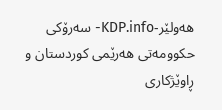هەولێر-KDP.info- سەرۆکی حکوومەتی ھەرێمی کوردستان و ڕاوێژکاری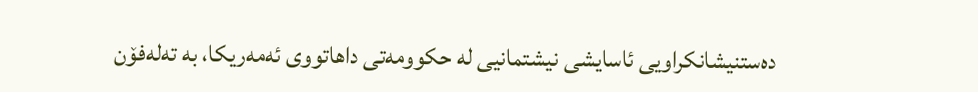دەستنیشانکراویی ئاسایشی نیشتمانیی لە حکوومەتی داھاتووی ئەمەریکا، بە تەلەفۆن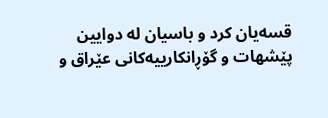قسەیان کرد و باسیان لە دوایین پێشھات و گۆڕانکارییەکانی عێراق و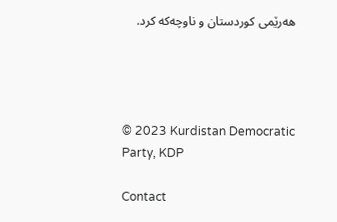ھەرێمی کوردستان و ناوچەکە کرد.




© 2023 Kurdistan Democratic Party, KDP

Contact